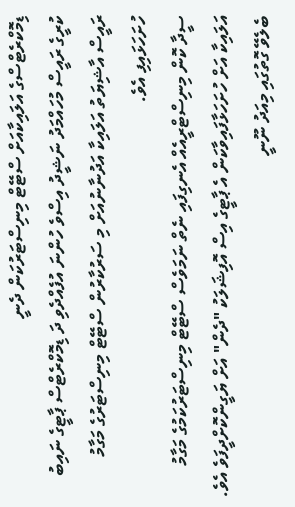ޑިމޮކްރެޓްސްގެ އަލައިކާއަށް ސްޓޭޓް މިނިސްޓަރުކަން ދެނީ
ކުރީގެ ރައީސް މުހައްމަދު ނަޝީދު އިސްވެ ހުންނަ އުފެއްދެވި ދަ ޑިމޮކްރެޓްސް ޕާޓީގެ ނައިބު ރައީސް އާޝިޔަތު އަލައިކާ އަދުނާނުއަށް މި ސަރުކާރުން ސްޓޭޓް މިނިސްޓަރުގެ މަގާމު ހުށަހަޅައިފި އެވެ.
ސީދާ ކޮން މިނިސްޓްރީއެއް އެނގިފައި ނެތް ނަމަވެސް ސްޓޭޓް މިނިސްޓަރުކަމުގެ މަގާމު އަލައިކާ އަށް ހުށަހަޅާފައިވާކަން އެ ޕާޓީގެ އިސް އޮފިޝަލަކު "ދެން" އަށް ޔަގީންކޮށްދީފަވެ އެވެ.
ބެލެވޭ ގޮތުގައި މިއަދު ނޫނީ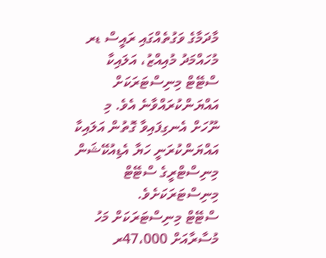މާދަމާގެ ވަގުތެއްގައި ރައީސް ޑރ މުހައްމަދު މުއިއްޒު، އަލައިކާ ސްޓޭޓް މިނިސްޓަރަކަށް އައްޔަންކުރައްވާނެ އެވެ. މި ނޫހަށް އެނގިފައިވާ ގޮތުން އަލައިކާ އައްޔަންކުރަނީ ހަޔާ އެޑިއުކޭޝަން މިނިސްޓްރީގެ ސްޓޭޓް މިނިސްޓަރަކަށެވެ.
ސްޓޭޓް މިނިސްޓަރަކަށް މަހު މުސާރާއަށް 47،000ރ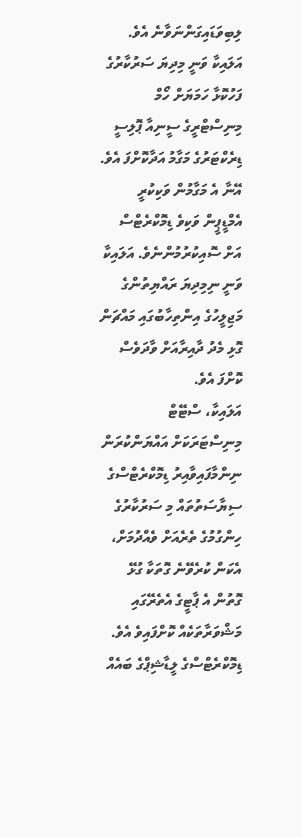ލިބިވަޑައިގަންނަވާނެ އެވެ.
އަލައިކާ ވަނީ މިދިޔަ ސަރުކާރުގެ ފަހުކޮޅާ ހަމަޔަށް ހޯމް މިނިސްޓްރީގެ ސީނިއާ ޕޮލިސީ ޑިރެކްޓަރުގެ މަގާމު އަދާކޮށްފަ އެވެ. އޭނާ އެ މަގާމުން ވަކިކުރީ އެމްޑީޕީން ވަކިވެ ޑިމޮކްރެޓްސް އަށް ސޮއިކުރުމުންނެވެ. އަލައިކާ ވަނީ ނިމިދިޔަ ރައްޔިތުންގެ މަޖިލީހުގެ އިންތިހާބުގައި މައްޗަން ގޮޅި މެދު ދާއިރާއަށް ވާދަވެސް ކޮށްފަ އެވެ.
އަލައިކާ، ސްޓޭޓް މިނިސްޓަރަކަށް އައްޔަންކުރަން ނިންމާފައިވާއިރު ޑިމޮކްރެޓްސްގެ ސިޔާސަތުތައް މި ސަރުކާރުގެ ހިންގުމުގެ ތެރެއަށް ވެއްދުމަށް، އެކަން ކުރެވޭނެ ގޮތަކާ ގުޅޭ ގޮތުން އެ ޕާޓީގެ އެތެރޭގައި މަޝްވަރާތަކެއް ކޮށްފައިވެ އެވެ.
ޑިމޮކްރެޓްސްގެ ލީޑާޝިޕްގެ ބައެއް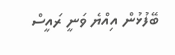ބޭފުޅުން އިއްޔެ ވަނީ ރައީސް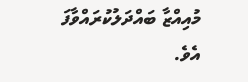މުއިއްޒާ ބައްދަލުކުރައްވާފަ އެވެ.